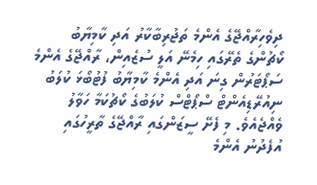ދިވެހިރާއްޖޭގެ އެންމެ ތަޖުރިބާކާރު އަދި ކާމިޔާބު ކޯޗުންގެ ތެރޭގައި ހިމެނޭ އަލީ ސުޒެއިން، ރާއްޖޭގެ އެންމެ ސަޕޯޓަރުން ގިނަ އަދި އެންމެ ކާމިޔާބު ފުޓުބޯޅަ ކުލަބު ނިއުރޭޑިއެންޓް ސްޕޯޓްސް ކުލަބުގެ ކޯޗުކަމާ ހަވާލު ވެއްޖެއެވެ. މި ފެށޭ ސީޒަންގައި ރާއްޖޭގެ ތާރީހުގައި އުފެދުނު އެންމެ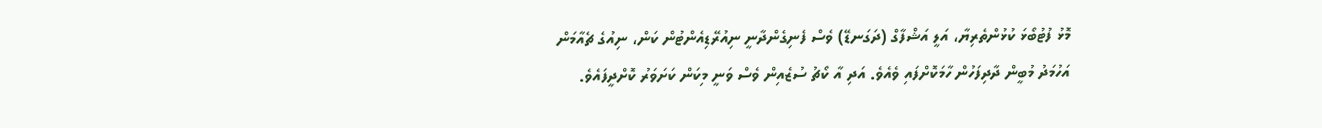މޮޅު ފުޓުބޯޅަ ކުޅުންތެރިޔާ، އަލީ އަޝްފާގް (ދަގަނޑޭ) ވެސް ފެނިގެންދާނީ ނިއުރޭޑިއެންޓުން ކަން، ނިއުގެ ޗެއާމަން އަހުމަދު މުބީން ދާދިފަހުން ހާމަކޮށްފައި ވެއެވެ. އަދި އާ ކޯޗު ސުޒެއިން ވެސް ވަނީ މިކަން ކަށަވަރު ކޮށްދީފައެވެ.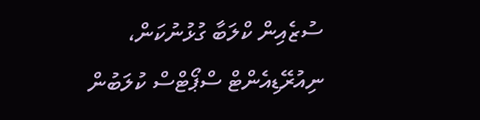ސުޒެއިން ކްލަބާ ގުޅުނުކަން، ނިއުރޭޑިއެންޓް ސްޕޯޓްސް ކުލަބުން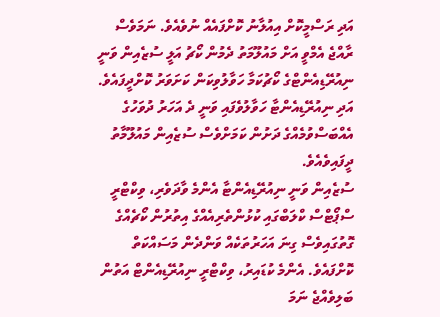އަދި ރަސްމީކޮށް އިއުލާނު ކޮށްފައެއް ނުވެއެވެ. ނަމަވެސް ރާއްޖެ އެމްވީ އަށް މައުލޫމަތު ދެމުން ކޯޗު އަލީ ސުޒެއިން ވަނީ ނިއުރޭޑިއެންޓްގެ ކޯޗުކަމާ ހަވާލުވިކަން ކަށަވަރު ކޮށްދީފައެވެ. އަދި ނިއުރޭޑިއެންޓާ ހަވާލުވެފައި ވަނީ ދެ އަހަރު ދުވަހުގެ އެއްބަސްވުމެއްގެ ދަށުން ކަމަށްވެސް ސުޒެއިން މައުލޫމާތު ދީފައިވެއެވެ.
ސުޒެއިން ވަނީ ނިއުރޭޑިއެންޓާ އެންމެ ވާދަވެރި، ވިކްޓްރީ ސްޕޯޓްސް ކްލަބްގައި ކުޅުންތެރިއެއްގެ އިތުރުން ކޯޗެއްގެ ގޮތުގައިވެސް ގިނަ އަހަރުތަކެއް ވަންދެން މަސައްކަތް ކޮށްފައެވެ. އެންމެ ކުޑައިރު، ވިކްޓްރީ ނިއުރޭޑިއެންޓް އަތުން ބަލިވެއްޖެ ނަމަ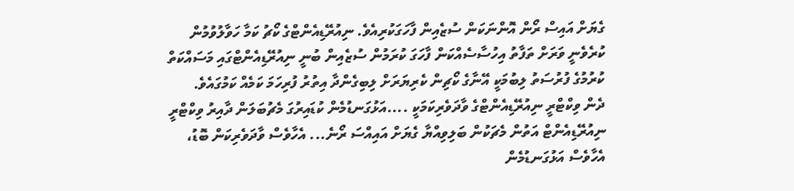ގެޔަށް އައިސް ރޯން އޮންނަކަން ސުޒެއިން ފާހަގަކުރިއެވެ. ނިއުރޭޑިއެންޓްގެ ކޯޗު ކަމާ ހަވާލުވުމުން ކުރެވެނީ ވަރަށް ތަފާތު އިހުސާސެއްކަން ފާހަގަ ކުރަމުން ސުޒެއިން ބުނީ ނިއުރޭޑިއެންޓްގައި މަސައްކަތް ކުރުމުގެ ފުރުސަތު ލިބުމަކީ އޭނާގެ ކޯޗިން ކެރިޔަރަށް ލިބިގެންދާ އިތުރު ފުރިހަމަ ކަމެއް ކަމުގައެވެ.
ދެން ވިކްޓްރީ ނިއުރޭޑިއެންޓްގެ ވާދަވެރިކަމަކީ ....އަޅުގަނޑުމެން ކުޑައިރުގަ މެޗުބަލަން ދާއިރު ވިކްޓްރީ ނިއުރޭޑިއެންޓް އަތުން މެޗަކުން ބަލިވިއްޔާ ގެޔަށް އައިއްސަ ރޯނެ... އެހާވެސް ވާދަވެރިކަން ބޮޑު، އެހާވެސް އަޅުގަނޑުމެން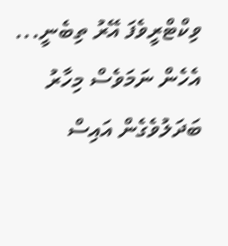ވިކްޓްރީވެފަ އޭރު ތިބެނީ... އެހެން ނަމަވެސް މިހާރު ބަދަލުވެގެން އައިސް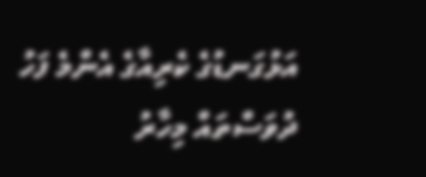އަޅުގަނޑުގެ ކެރިއާގެ އެންމެ ފަހު ދުވަސްތައް މިހާރު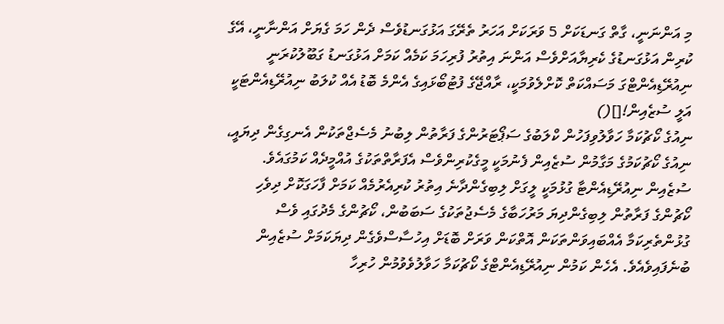މި އަންނަނީ، ގާތް ގަނޑަކަށް 5 ވަރަކަށް އަހަރު ތެރޭގަ އަޅުގަނޑުވެސް ދެން ހަމަ ގެޔަށް އަންނާނީ، އޭގެ ކުރިން އަޅުގަނޑުގެ ކެރިޔާއަށްވެސް އަންނަ އިތުރު ފުރިހަމަ ކަމެއް ކަމަށް އަޅުގަނޑު ގަބޫލުކުރަނީ ނިއުރޭޑިއެންޓްގަ މަސައްކަތް ކޮށްލެވުމަކީ، ރާއްޖޭގެ ފުޓުބޯޅައިގެ އެންމެ ބޮޑު އެއް ކުލަބު ނިއުރޭޑިއެންޓަކީ
އަލީ ސުޒެއިން![]()
ނިއުގެ ކޯޗުކަމާ ހަވާލުވިފަހުން ކްލަބުގެ ސަޕޯޓަރުންގެ ފަރާތުން ލިބުނު މެސެޖްތަކުން އެނގިގެން ދިޔައީ، ނިއުގެ ކޯޗުކަމުގެ މަގާމުން ސުޒެއިން ފެނުމަކީ މީގެކުރިންވެސް އެފަރާތްތަކުގެ އުއްމީދެއް ކަމުގައެވެ. ސުޒެއިން ނިއުރޭޑިއެންޓާ ގުޅުމަކީ ލީގަށް ލިބިގެންދާނެ އިތުރު ކުރިއެރުމެއް ކަމަށް ފާހަގަކޮށް ދިވެހި ކޯޗުންގެ ފަރާތުން ލިބިގެންދިޔަ މަރުހަބާގެ މެސެޖުތަކުގެ ސަބަބުން، ކޯޗުންގެ މެދުގައި ވެސް ގުޅުންތެރިކަމާ އެއްބައިވަންތަކަން އޮތްކަން ވަރަށް ބޮޑަށް އިހުސާސްވެގެން ދިޔަކަމަށް ސުޒެއިން ބުނެފައިވެއެވެ. އެހެން ކަމުން ނިއުރޭޑިއެންޓްގެ ކޯޗުކަމާ ހަވާލުވެވުމުން ހުރިހާ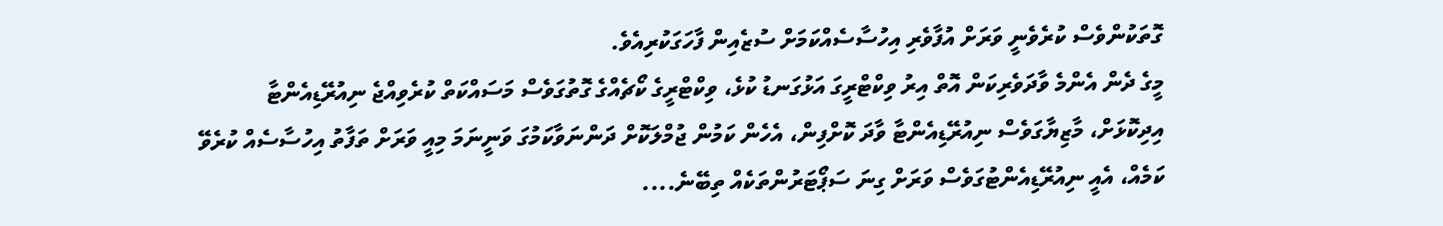ގޮތަކުންވެސް ކުރެވެނީ ވަރަށް އުފާވެރި އިހުސާސެއްކަމަށް ސުޒެއިން ފާހަގަކުރިއެވެ.
މީގެ ދެން އެންމެ ވާދަވެރިކަން އޮތް އިރު ވިކްޓްރީގަ އަޅުގަނޑު ކުޅެ، ވިކްޓްރީގެ ކޯޗެއްގެ ގޮތުގަވެސް މަސައްކަތް ކުރެވިއްޖެ ނިއުރޭޑިއެންޓާ އިދިކޮޅަށް، މާޒިޔާގަވެސް ނިއުރޭޑިއެންޓާ ވާދަ ކޮށްފިން، އެހެން ކަމުން ޖުމްލަކޮށް ދަންނަވާކަމުގަ ވަނީނަމަ މިއީ ވަރަށް ތަފާތު އިހުސާސެއް ކުރެވޭ ކަމެއް، އެއީ ނިއުރޭޑިއެންޓުގަވެސް ވަރަށް ގިނަ ސަޕޯޓަރުންތަކެއް ތިބޭނެ....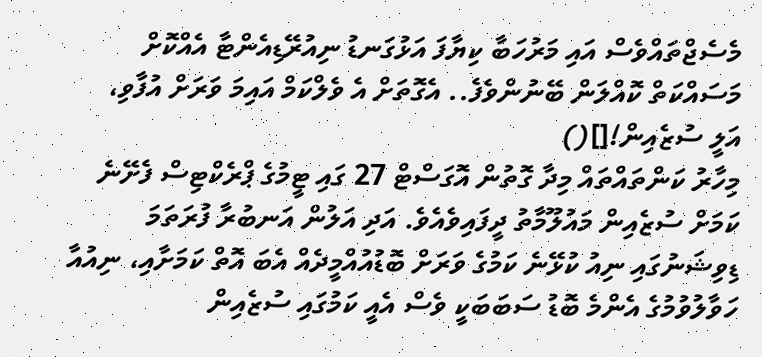މެސެޖްތައްވެސް އައި މަރުހަބާ ކިޔާފަ އަޅުގަނޑު ނިއުރޭޑިއެންޓާ އެއްކޮށް މަސައްކަތް ކޮއްލަން ބޭނުންވެފެ.. އެގޮތަށް އެ ވެލްކަމް އައިމަ ވަރަށް އުފާވި،
އަލީ ސުޒެއިން![]()
މިހާރު ކަންތައްތައް މިދާ ގޮތުން އޮގަސްޓް 27 ގައި ޓީމުގެ ޕްރެކްޓިސް ފެށޭނެ ކަމަށް ސުޒެއިން މައުލޫމާތު ދީފައިވެއެވެ. އަދި އަލުން އަނބުރާ ފުރަތަމަ ޑިވިޝަނުގައި ނިއު ކުޅޭނެ ކަމުގެ ވަރަށް ބޮޑުއުއްމީދެއް އެބަ އޮތް ކަމަށާއި، ނިއުއާ ހަވާލުވުމުގެ އެންމެ ބޮޑު ސަބަބަކީ ވެސް އެއީ ކަމުގައި ސުޒެއިން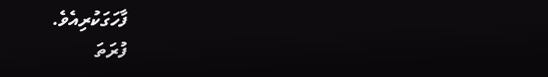ފާހަގަކުރިއެވެ.
ފުރަތަ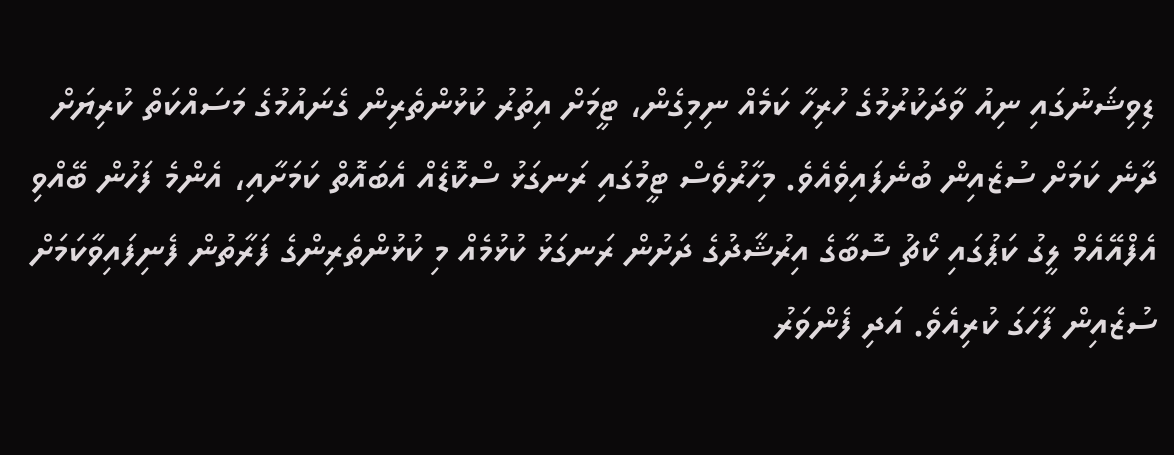ޑިވިޝަނުގައި ނިއު ވާދަކުރުމުގެ ހުރިހާ ކަމެއް ނިމިގެން، ޓީމަށް އިތުރު ކުޅުންތެރިން ގެނައުމުގެ މަސައްކަތް ކުރިޔަށް ދާނެ ކަމަށް ސުޒެއިން ބުނެފައިވެއެވެ. މިހާރުވެސް ޓީމުގައި ރަނގަޅު ސްކޮޑެއް އެބައޮތް ކަމަށާއި، އެންމެ ފަހުން ބޭއްވި އެފްއޭއެމް ލީގު ކަޕުގައި ކޯޗު ސޮބާގެ އިރުޝާދުގެ ދަށުން ރަނގަޅު ކުޅުމެއް މި ކުޅުންތެރިންގެ ފަރާތުން ފެނިފައިވާކަމަށް ސުޒެއިން ފާހަގަ ކުރިއެވެ. އަދި ފެންވަރު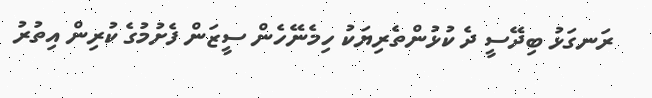ރަނގަޅު ބިދޭސީ ދެ ކުޅުންތެރިޔަކު ހިމެނޭހެން ސީޒަން ފެށުމުގެ ކުރިން އިތުރު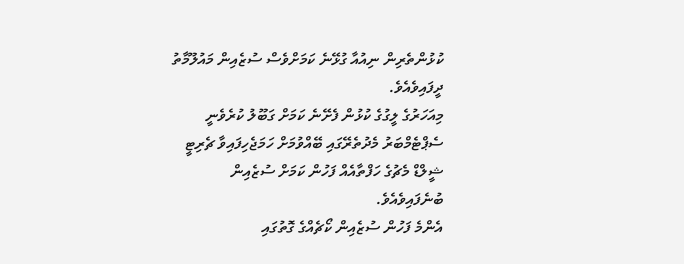ކުޅުންތެރިން ނިއުއާ ގުޅޭނެ ކަމަށްވެސް ސުޒެއިން މައުލޫމާތު ދީފައިވެއެވެ.
މިއަހަރުގެ ލީގުގެ ކުޅުން ފެށޭނެ ކަމަށް ގަބޫލު ކުރެވެނީ ސެޕްޓެމްބަރު މެދުތެރޭގައި ބޭއްވުމަށް ހަމަޖެހިފައިވާ ޗެރިޓީ ޝީލްޑް މެޗުގެ ހަފްތާއެއް ފަހުން ކަމަށް ސުޒެއިން ބުނެފައިވެއެވެ.
އެންމެ ފަހުން ސުޒެއިން ކޯޗެއްގެ ގޮތުގައި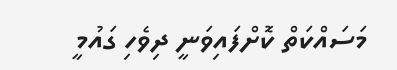މަސައްކަތް ކޮށްފައިވަނީ ދިވެހި ގައުމީ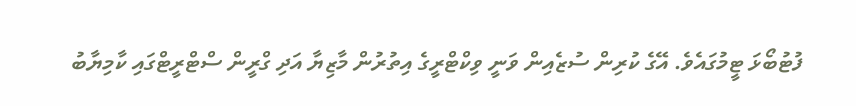ފުޓުބޯޅަ ޓީމުގައެވެ. އޭގެ ކުރިން ސުޒެއިން ވަނީ ވިކްޓްރީގެ އިތުރުން މާޒިޔާ އަދި ގްރީން ސްޓްރީޓްގައި ކާމިޔާބު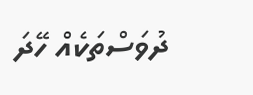ދުވަސްތަކެއް ހޭދަ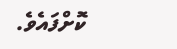ކޮށްފައެވެ.